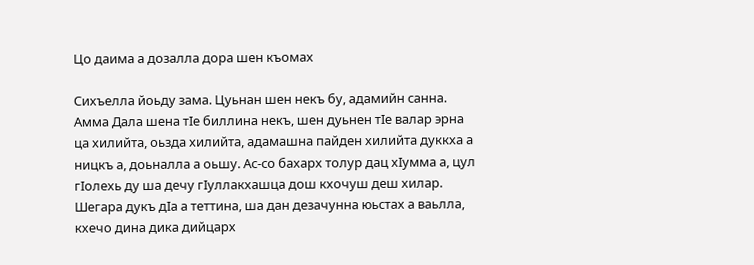Цо даима а дозалла дора шен къомах

Сихъелла йоьду зама. Цуьнан шен некъ бу, адамийн санна. Амма Дала шена тIе биллина некъ, шен дуьнен тIе валар эрна ца хилийта, оьзда хилийта, адамашна пайден хилийта дуккха а ницкъ а, доьналла а оьшу. Ас-со бахарх толур дац хIумма а, цул гIолехь ду ша дечу гIуллакхашца дош кхочуш деш хилар. Шегара дукъ дIа а теттина, ша дан дезачунна юьстах а ваьлла, кхечо дина дика дийцарх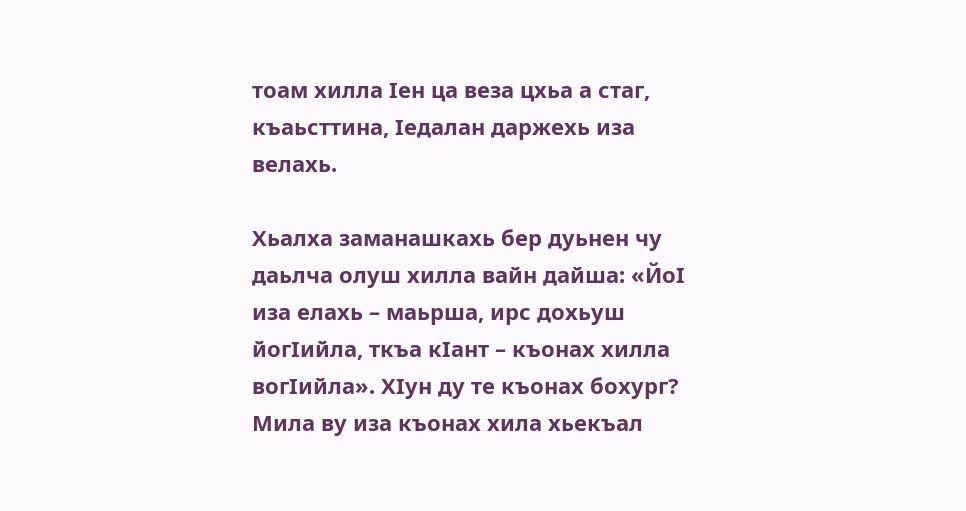тоам хилла Iен ца веза цхьа а стаг, къаьсттина, Iедалан даржехь иза велахь.

Хьалха заманашкахь бер дуьнен чу даьлча олуш хилла вайн дайша: «ЙоI иза елахь – маьрша, ирс дохьуш йогIийла, ткъа кIант – къонах хилла вогIийла». ХIун ду те къонах бохург? Мила ву иза къонах хила хьекъал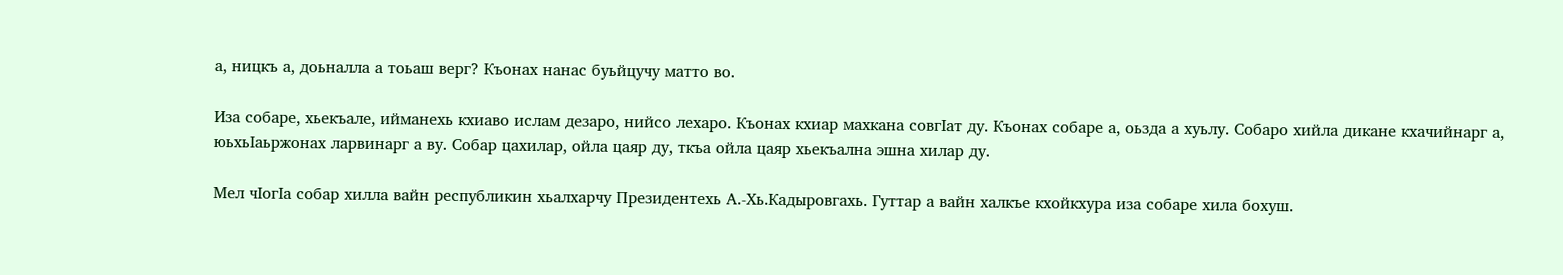а, ницкъ а, доьналла а тоьаш верг? Къонах нанас буьйцучу матто во.

Иза собаре, хьекъале, ийманехь кхиаво ислам дезаро, нийсо лехаро. Къонах кхиар махкана совгIат ду. Къонах собаре а, оьзда а хуьлу. Собаро хийла дикане кхачийнарг а, юьхьIаьржонах ларвинарг а ву. Собар цахилар, ойла цаяр ду, ткъа ойла цаяр хьекъална эшна хилар ду.

Мел чIогIа собар хилла вайн республикин хьалхарчу Президентехь А.-Хь.Кадыровгахь. Гуттар а вайн халкъе кхойкхура иза собаре хила бохуш.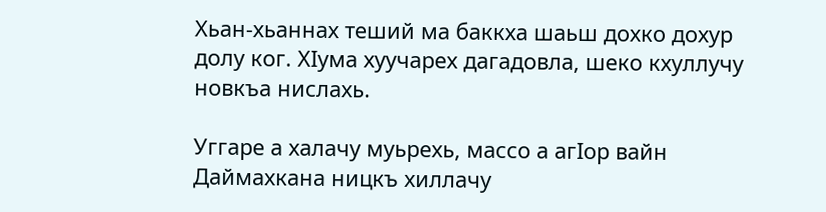Хьан-хьаннах теший ма баккха шаьш дохко дохур долу ког. ХIума хуучарех дагадовла, шеко кхуллучу новкъа нислахь.

Уггаре а халачу муьрехь, массо а агIор вайн Даймахкана ницкъ хиллачу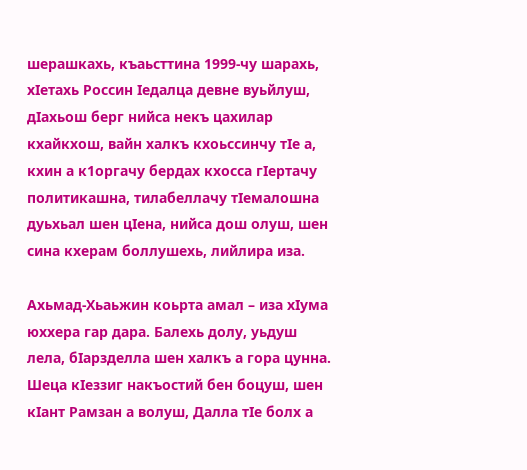шерашкахь, къаьсттина 1999-чу шарахь, хIетахь Россин Iедалца девне вуьйлуш, дIахьош берг нийса некъ цахилар кхайкхош, вайн халкъ кхоьссинчу тIе а, кхин а к1оргачу бердах кхосса гIертачу политикашна, тилабеллачу тIемалошна дуьхьал шен цIена, нийса дош олуш, шен сина кхерам боллушехь, лийлира иза.

Ахьмад-Хьаьжин коьрта амал – иза хIума юххера гар дара. Балехь долу, уьдуш лела, бIарзделла шен халкъ а гора цунна. Шеца кIеззиг накъостий бен боцуш, шен кIант Рамзан а волуш, Далла тIе болх а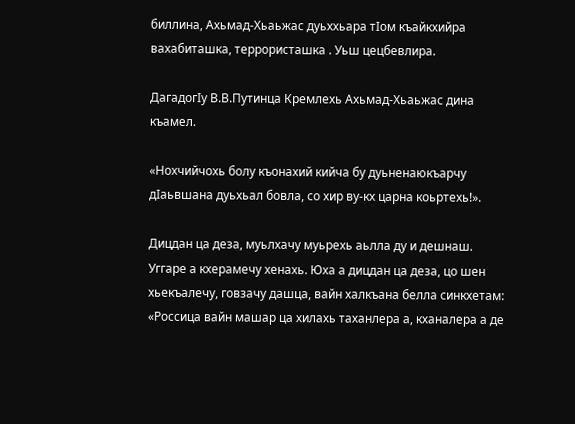биллина, Ахьмад-Хьаьжас дуьххьара тIом къайкхийра вахабиташка, террористашка . Уьш цецбевлира.

ДагадогIу В.В.Путинца Кремлехь Ахьмад-Хьаьжас дина къамел.

«Нохчийчохь болу къонахий кийча бу дуьненаюкъарчу дIаьвшана дуьхьал бовла, со хир ву-кх царна коьртехь!».

Дицдан ца деза, муьлхачу муьрехь аьлла ду и дешнаш. Уггаре а кхерамечу хенахь. Юха а дицдан ца деза, цо шен хьекъалечу, говзачу дашца, вайн халкъана белла синкхетам: «Россица вайн машар ца хилахь таханлера а, кханалера а де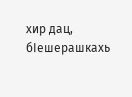хир дац, бIешерашкахь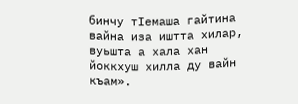бинчу тIемаша гайтина вайна иза иштта хилар, вуьшта а хала хан йоккхуш хилла ду вайн къам».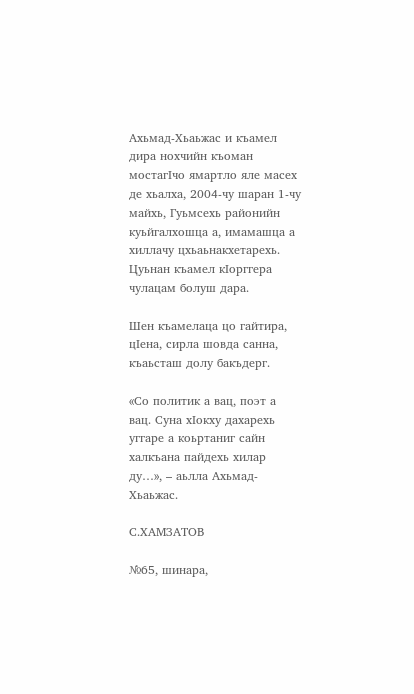Ахьмад-Хьаьжас и къамел дира нохчийн къоман мостагIчо ямартло яле масех де хьалха, 2004-чу шаран 1-чу майхь, Гуьмсехь районийн куьйгалхошца а, имамашца а хиллачу цхьаьнакхетарехь. Цуьнан къамел кIорггера чулацам болуш дара.

Шен къамелаца цо гайтира, цIена, сирла шовда санна, къаьсташ долу бакъдерг.

«Со политик а вац, поэт а вац. Суна хIокху дахарехь уггаре а коьртаниг сайн халкъана пайдехь хилар ду…», – аьлла Ахьмад-Хьаьжас.

С.ХАМЗАТОВ

№65, шинара,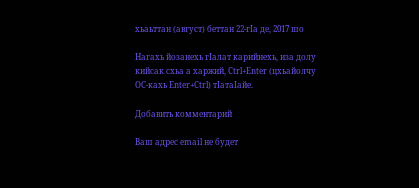хьаьттан (август) беттан 22-гIа де, 2017 шо

Нагахь йозанехь гIалат карийнехь, иза долу кийсак схьа а харжий, Ctrl+Enter (цхьайолчу ОС-кахь Enter+Ctrl) тIатаIайе.

Добавить комментарий

Ваш адрес email не будет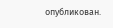опубликован.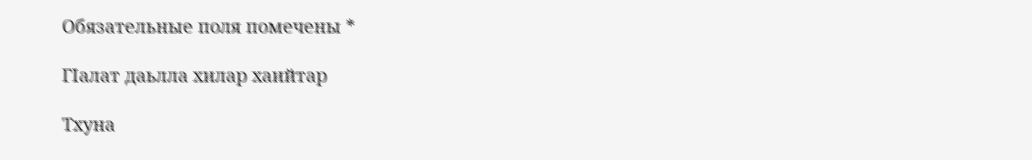Обязательные поля помечены *

ГIалат даьлла хилар хаийтар

Тхуна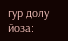гур долу йоза: